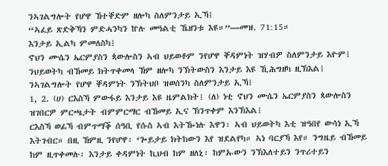ንኣገልግሎት የሆዋ ኸተቐድም ዘሎካ ስለምንታይ ኢኻ፧
“ኣፈይ ጽድቅኻን ምድሓንካን ኵሉ መዓልቲ ኼዘንቱ እዩ።”—መዝ. 71:15።
እንታይ ኢልካ ምመለስካ፧
ኖህን ሙሴን ኤርምያስን ጳውሎስን ኣብ ህይወቶም ንየሆዋ ቐዳምነት ዝሃብዎ ስለምንታይ እዮም፧
ንህይወትካ ብኸመይ ክትጥቀመላ ኸም ዘሎካ ንኽትውስን እንታይ እዩ ኺሕግዘካ ዚኽእል፧
ንኣገልግሎት የሆዋ ቐዳምነት ንኽትህቦ ዝወሰንካ ስለምንታይ ኢኻ፧
1, 2. (ሀ) ርእስኻ ምውፋይ እንታይ እዩ ዜምልክት፧ (ለ) ነቲ ኖህን ሙሴን ኤርምያስን ጳውሎስን ዝገበርዎ ምርጫታት ብምምርማር ብኸመይ ኢና ኽንጥቀም እንኽእል፧
ርእስኻ ወፊኻ ብምጥማቕ ሰዓቢ የሱስ ኣብ እትዀነሉ እዋን፡ ኣብ ህይወትካ እቲ ዝዓበየ ውሳነ ኢኻ እትገብር። በዚ ኸምዚ ንየሆዋ፡ ‘ጐይታይ ክትከውን እየ ዝደልየካ። ኣነ ባርያኻ እየ። ንግዜይ ብኸመይ ከም ዚጥቀመሉ፡ እንታይ ቀዳምነት ኪህብ ከም ዘለኒ፡ ከምኡውን ንኽእለተይን ንጥሪተይን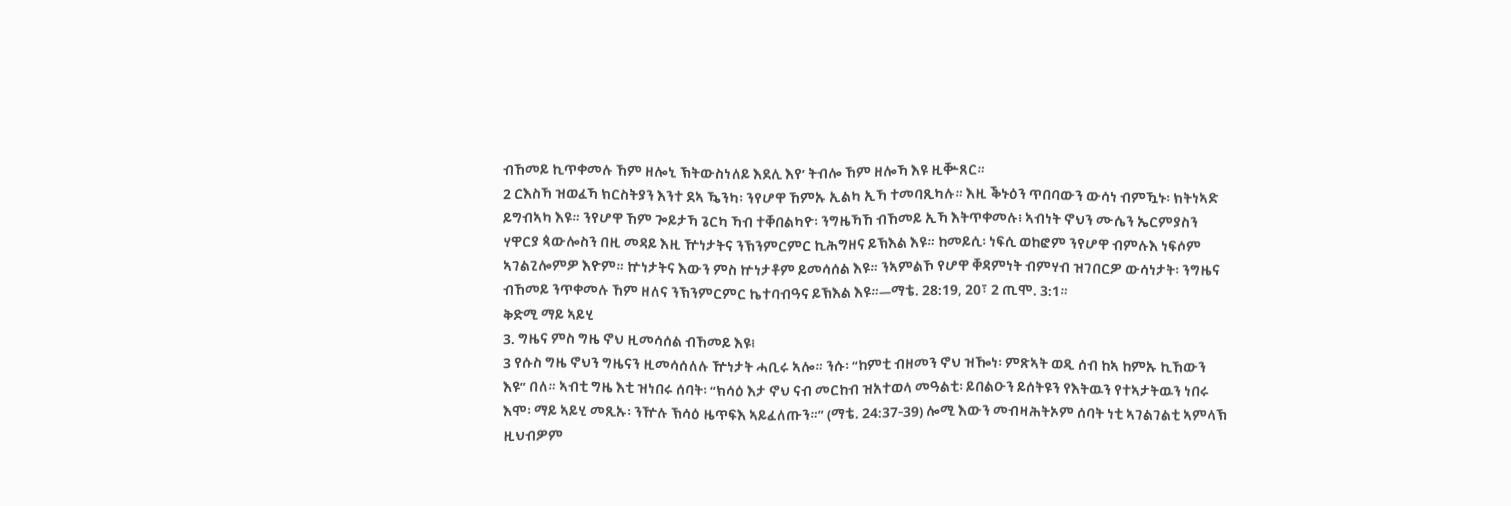ብኸመይ ኪጥቀመሉ ኸም ዘሎኒ ኽትውስነለይ እደሊ እየ’ ትብሎ ኸም ዘሎኻ እዩ ዚቝጸር።
2 ርእስኻ ዝወፈኻ ክርስትያን እንተ ደኣ ዄንካ፡ ንየሆዋ ኸምኡ ኢልካ ኢኻ ተመባጺካሉ። እዚ ቕኑዕን ጥበባውን ውሳነ ብምዃኑ፡ ክትነኣድ ይግብኣካ እዩ። ንየሆዋ ኸም ጐይታኻ ጌርካ ኻብ ተቐበልካዮ፡ ንግዜኻኸ ብኸመይ ኢኻ እትጥቀመሉ፧ ኣብነት ኖህን ሙሴን ኤርምያስን ሃዋርያ ጳውሎስን በዚ መዳይ እዚ ዅነታትና ንኽንምርምር ኪሕግዘና ይኽእል እዩ። ከመይሲ፡ ነፍሲ ወከፎም ንየሆዋ ብምሉእ ነፍሶም ኣገልጊሎምዎ እዮም። ኵነታትና እውን ምስ ኵነታቶም ይመሳሰል እዩ። ንኣምልኾ የሆዋ ቐዳምነት ብምሃብ ዝገበርዎ ውሳነታት፡ ንግዜና ብኸመይ ንጥቀመሉ ኸም ዘለና ንኽንምርምር ኬተባብዓና ይኽእል እዩ።—ማቴ. 28:19, 20፣ 2 ጢሞ. 3:1።
ቅድሚ ማይ ኣይሂ
3. ግዜና ምስ ግዜ ኖህ ዚመሳሰል ብኸመይ እዩ፧
3 የሱስ ግዜ ኖህን ግዜናን ዚመሳሰለሉ ዅነታት ሓቢሩ ኣሎ። ንሱ፡ “ከምቲ ብዘመን ኖህ ዝዀነ፡ ምጽኣት ወዲ ሰብ ከኣ ከምኡ ኪኸውን እዩ” በለ። ኣብቲ ግዜ እቲ ዝነበሩ ሰባት፡ “ክሳዕ እታ ኖህ ናብ መርከብ ዝአተወላ መዓልቲ፡ ይበልዑን ይሰትዩን የእትዉን የተኣታትዉን ነበሩ እሞ፡ ማይ ኣይሂ መጺኡ፡ ንዅሉ ኽሳዕ ዜጥፍእ ኣይፈለጡን።” (ማቴ. 24:37-39) ሎሚ እውን መብዛሕትኦም ሰባት ነቲ ኣገልገልቲ ኣምላኽ ዚህብዎም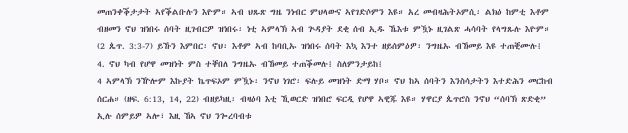መጠንቀቕታታት ኣየቕልቡሉን እዮም። ኣብ ህጹጽ ግዜ ንነብር ምህላውና ኣየገድሶምን እዩ። አረ መብዛሕትኦምሲ፡ ልክዕ ከምቲ እቶም ብዘመን ኖህ ዝነበሩ ሰባት ዚገብርዎ ዝነበሩ፡ ነቲ ኣምላኽ ኣብ ጕዳያት ደቂ ሰብ ኢዱ ኼእቱ ምዃኑ ዚገልጽ ሓሳባት የላግጹሉ እዮም። (2 ጴጥ. 3:3-7) ይኹን እምበር፡ ኖህ፡ እቶም ኣብ ከባቢኡ ዝነበሩ ሰባት እኳ እንተ ዘይሰምዕዎ፡ ንግዜኡ ብኸመይ እዩ ተጠቒሙሉ፧
4. ኖህ ካብ የሆዋ መዝነት ምስ ተቐበለ ንግዜኡ ብኸመይ ተጠቕመሉ፧ ስለምንታይከ፧
4 ኣምላኽ ንዅሎም እኩያት ኬጥፍኦም ምዃኑ፡ ንኖህ ነገሮ፡ ፍሉይ መዝነት ድማ ሃቦ። ኖህ ከኣ ሰባትን እንስሳታትን እተድሕን መርከብ ሰርሐ። (ዘፍ. 6:13, 14, 22) ብዘይካዚ፡ ብዛዕባ እቲ ኺወርድ ዝነበሮ ፍርዲ የሆዋ ኣዊጁ እዩ። ሃዋርያ ጴጥሮስ ንኖህ “ሰባኽ ጽድቂ” ኢሉ ሰምይዎ ኣሎ፣ እዚ ኸኣ ኖህ ንጐረባብቱ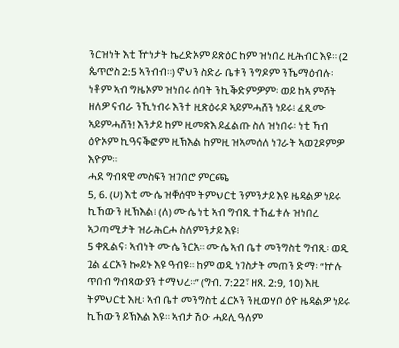ንርዝነት እቲ ዅነታት ኬረድኦም ይጽዕር ከም ዝነበረ ዚሕብር እዩ። (2 ጴጥሮስ 2:5 ኣንብብ።) ኖህን ስድራ ቤቱን ንግዶም ንኼማዕብሉ፡ ነቶም ኣብ ግዜኦም ዝነበሩ ሰባት ንኪቕድምዎም፡ ወይ ከኣ ምሾት ዘለዎ ናብራ ንኺነብሩ እንተ ዚጽዕሩዶ ኣይምሓሸን ነይሩ፧ ፈጺሙ ኣይምሓሸን! እንታይ ከም ዚመጽእ ይፈልጡ ስለ ዝነበሩ፡ ነቲ ኻብ ዕዮኦም ኪዓናቕፎም ዚኽእል ከምዚ ዝኣመሰለ ነገራት ኣወጊዶምዎ እዮም።
ሓደ ግብጻዊ መስፍን ዝገበሮ ምርጫ
5, 6. (ሀ) እቲ ሙሴ ዝቐሰሞ ትምህርቲ ንምንታይ እዩ ዜዳልዎ ነይሩ ኪኸውን ዚኽእል፧ (ለ) ሙሴ ነቲ ኣብ ግብጺ ተኸፊቱሉ ዝነበረ ኣጋጣሚታት ዝራሕርሖ ስለምንታይ እዩ፧
5 ቀጺልና፡ ኣብነት ሙሴ ንርአ። ሙሴ ኣብ ቤተ መንግስቲ ግብጺ፡ ወዲ ጓል ፈርኦን ኰይኑ እዩ ዓብዩ። ከም ወዲ ነገስታት መጠን ድማ፡ “ኵሉ ጥበብ ግብጻውያን ተማህረ።” (ግብ. 7:22፣ ዘጸ. 2:9, 10) እዚ ትምህርቲ እዚ፡ ኣብ ቤተ መንግስቲ ፈርኦን ንዚወሃቦ ዕዮ ዜዳልዎ ነይሩ ኪኸውን ይኽእል እዩ። ኣብታ ሽዑ ሓይሊ ዓለም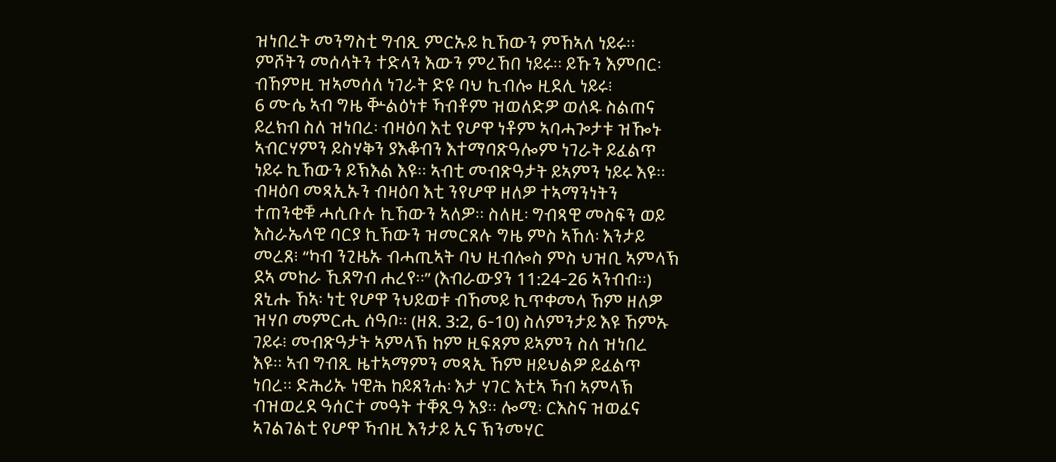ዝነበረት መንግስቲ ግብጺ ምርኡይ ኪኸውን ምኸኣለ ነይሩ። ምሾትን መሰላትን ተድላን እውን ምረኸበ ነይሩ። ይኹን እምበር፡ ብኸምዚ ዝኣመሰለ ነገራት ድዩ ባህ ኪብሎ ዚደሊ ነይሩ፧
6 ሙሴ ኣብ ግዜ ቝልዕነቱ ኻብቶም ዝወለድዎ ወለዱ ስልጠና ይረክብ ስለ ዝነበረ፡ ብዛዕባ እቲ የሆዋ ነቶም ኣባሓጐታቱ ዝዀኑ ኣብርሃምን ይስሃቅን ያእቆብን እተማባጽዓሎም ነገራት ይፈልጥ ነይሩ ኪኸውን ይኽእል እዩ። ኣብቲ መብጽዓታት ይኣምን ነይሩ እዩ። ብዛዕባ መጻኢኡን ብዛዕባ እቲ ንየሆዋ ዘለዎ ተኣማንነትን ተጠንቂቑ ሓሲቡሉ ኪኸውን ኣለዎ። ስለዚ፡ ግብጻዊ መስፍን ወይ እስራኤላዊ ባርያ ኪኸውን ዝመርጸሉ ግዜ ምስ ኣኸለ፡ እንታይ መረጸ፧ “ካብ ንጊዜኡ ብሓጢኣት ባህ ዚብሎስ ምስ ህዝቢ ኣምላኽ ደኣ መከራ ኺጸግብ ሐረየ።” (እብራውያን 11:24-26 ኣንብብ።) ጸኒሑ ኸኣ፡ ነቲ የሆዋ ንህይወቱ ብኸመይ ኪጥቀመላ ኸም ዘለዎ ዝሃቦ መምርሒ ሰዓቦ። (ዘጸ. 3:2, 6-10) ስለምንታይ እዩ ኸምኡ ገይሩ፧ መብጽዓታት ኣምላኽ ከም ዚፍጸም ይኣምን ስለ ዝነበረ እዩ። ኣብ ግብጺ ዜተኣማምን መጻኢ ኸም ዘይህልዎ ይፈልጥ ነበረ። ድሕሪኡ ነዊሕ ከይጸንሐ፡ እታ ሃገር እቲኣ ኻብ ኣምላኽ ብዝወረደ ዓሰርተ መዓት ተቐጺዓ እያ። ሎሚ፡ ርእስና ዝወፈና ኣገልገልቲ የሆዋ ኻብዚ እንታይ ኢና ኽንመሃር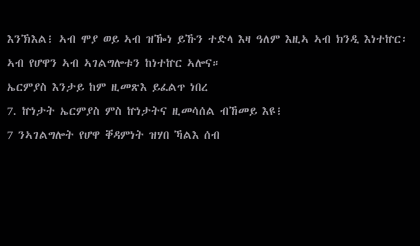እንኽእል፧ ኣብ ሞያ ወይ ኣብ ዝዀነ ይኹን ተድላ እዛ ዓለም እዚኣ ኣብ ክንዲ እነተኵር፡ ኣብ የሆዋን ኣብ ኣገልግሎቱን ከነተኵር ኣሎና።
ኤርምያስ እንታይ ከም ዚመጽእ ይፈልጥ ነበረ
7. ኵነታት ኤርምያስ ምስ ኵነታትና ዚመሳሰል ብኸመይ እዩ፧
7 ንኣገልግሎት የሆዋ ቐዳምነት ዝሃበ ኻልእ ሰብ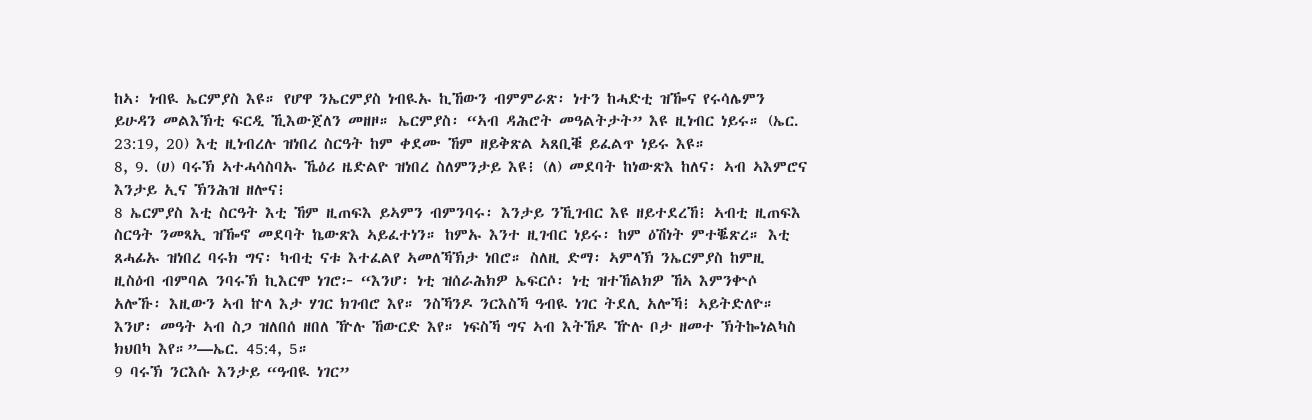ከኣ፡ ነብዪ ኤርምያስ እዩ። የሆዋ ንኤርምያስ ነብዪኡ ኪኸውን ብምምራጽ፡ ነተን ከሓድቲ ዝዀና የሩሳሌምን ይሁዳን መልእኽቲ ፍርዲ ኺእውጀለን መዘዞ። ኤርምያስ፡ “ኣብ ዳሕሮት መዓልትታት” እዩ ዚነብር ነይሩ። (ኤር. 23:19, 20) እቲ ዚነብረሉ ዝነበረ ስርዓት ከም ቀደሙ ኸም ዘይቅጽል ኣጸቢቑ ይፈልጥ ነይሩ እዩ።
8, 9. (ሀ) ባሩኽ ኣተሓሳስባኡ ኼዕሪ ዜድልዮ ዝነበረ ስለምንታይ እዩ፧ (ለ) መደባት ከነውጽእ ከለና፡ ኣብ ኣእምሮና እንታይ ኢና ኽንሕዝ ዘሎና፧
8 ኤርምያስ እቲ ስርዓት እቲ ኸም ዚጠፍእ ይኣምን ብምንባሩ፡ እንታይ ንኺገብር እዩ ዘይተደረኸ፧ ኣብቲ ዚጠፍእ ስርዓት ንመጻኢ ዝዀኖ መደባት ኬውጽእ ኣይፈተነን። ከምኡ እንተ ዚገብር ነይሩ፡ ከም ዕሽነት ምተቘጽረ። እቲ ጸሓፊኡ ዝነበረ ባሩክ ግና፡ ካብቲ ናቱ እተፈልየ ኣመለኻኽታ ነበሮ። ስለዚ ድማ፡ ኣምላኽ ንኤርምያስ ከምዚ ዚስዕብ ብምባል ንባሩኽ ኪእርሞ ነገሮ፦ “እንሆ፡ ነቲ ዝሰራሕክዎ ኤፍርሶ፡ ነቲ ዝተኸልክዎ ኸኣ እምንቍሶ አሎኹ፡ እዚውን ኣብ ኵላ እታ ሃገር ክገብሮ እየ። ንስኻንዶ ንርእስኻ ዓብዪ ነገር ትደሊ አሎኻ፧ ኣይትድለዮ። እንሆ፡ መዓት ኣብ ስጋ ዝለበሰ ዘበለ ዅሉ ኸውርድ እየ። ነፍስኻ ግና ኣብ እትኸዶ ዅሉ ቦታ ዘመተ ኽትኰነልካስ ክህበካ እየ።”—ኤር. 45:4, 5።
9 ባሩኽ ንርእሱ እንታይ “ዓብዪ ነገር”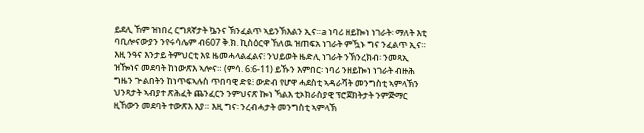ይደሊ ኸም ዝነበረ ርግጸኛታት ኴንና ኽንፈልጥ ኣይንኽእልን ኢና።a ነባሪ ዘይኰነ ነገራት፡ ማለት እቲ ባቢሎናውያን ንየሩሳሌም ብ607 ቅ.ክ. ኪስዕርዋ ኸለዉ ዝጠፍአ ነገራት ምዃኑ ግና ንፈልጥ ኢና። እዚ ንዓና እንታይ ትምህርቲ እዩ ዜመሓላልፈልና፧ ንህይወት ዜድሊ ነገራት ንኽንረክብ፡ ንመጻኢ ዝዀነና መደባት ከነውጽእ ኣሎና። (ምሳ. 6:6-11) ይኹን እምበር፡ ነባሪ ንዘይኰነ ነገራት ብዙሕ ግዜን ጕልበትን ከነጥፍኣሉስ ጥበባዊ ድዩ፧ ውድብ የሆዋ ሓደስቲ ኣዳራሻት መንግስቲ ኣምላኽን ህንጻታት ኣብያተ ጽሕፈት ጨንፈርን ንምህናጽ ኰነ ኻልእ ቲኦክራስያዊ ፕሮጀክትታት ንምጅማር ዚኸውን መደባት ተውጽእ እያ። እዚ ግና፡ ንረብሓታት መንግስቲ ኣምላኽ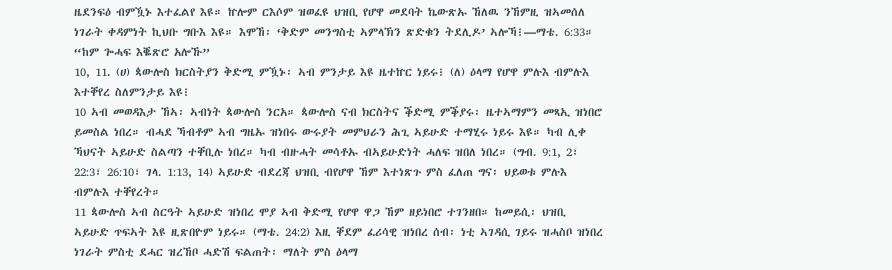ዜደንፍዕ ብምዃኑ እተፈልየ እዩ። ኵሎም ርእሶም ዝወፈዩ ህዝቢ የሆዋ መደባት ኬውጽኡ ኸለዉ ንኸምዚ ዝኣመሰለ ነገራት ቀዳምነት ኪህቡ ግቡእ እዩ። እሞኸ፡ ‘ቅድም መንግስቲ ኣምላኽን ጽድቁን ትደሊዶ’ ኣሎኻ፧—ማቴ. 6:33።
“ከም ጐሓፍ እቘጽሮ አሎኹ”
10, 11. (ሀ) ጳውሎስ ክርስትያን ቅድሚ ምዃኑ፡ ኣብ ምንታይ እዩ ዜተኵር ነይሩ፧ (ለ) ዕላማ የሆዋ ምሉእ ብምሉእ እተቐየረ ስለምንታይ እዩ፧
10 ኣብ መወዳእታ ኸኣ፡ ኣብነት ጳውሎስ ንርአ። ጳውሎስ ናብ ክርስትና ቕድሚ ምቕያሩ፡ ዜተኣማምን መጻኢ ዝነበሮ ይመስል ነበረ። ብሓደ ኻብቶም ኣብ ግዜኡ ዝነበሩ ውሩያት መምህራን ሕጊ ኣይሁድ ተማሂሩ ነይሩ እዩ። ካብ ሊቀ ኻህናት ኣይሁድ ስልጣን ተቐቢሉ ነበረ። ካብ ብዙሓት መሳቶኡ ብኣይሁድነት ሓለፍ ዝበለ ነበረ። (ግብ. 9:1, 2፣ 22:3፣ 26:10፣ ገላ. 1:13, 14) ኣይሁድ ብደረጃ ህዝቢ ብየሆዋ ኸም እተነጽጉ ምስ ፈለጠ ግና፡ ህይወቱ ምሉእ ብምሉእ ተቐየረት።
11 ጳውሎስ ኣብ ስርዓት ኣይሁድ ዝነበረ ሞያ ኣብ ቅድሚ የሆዋ ዋጋ ኸም ዘይነበሮ ተገንዘበ። ከመይሲ፡ ህዝቢ ኣይሁድ ጥፍኣት እዩ ዚጽበዮም ነይሩ። (ማቴ. 24:2) እዚ ቐደም ፈሪሳዊ ዝነበረ ሰብ፡ ነቲ ኣገዳሲ ገይሩ ዝሓስቦ ዝነበረ ነገራት ምስቲ ደሓር ዝረኸቦ ሓድሽ ፍልጠት፡ ማለት ምስ ዕላማ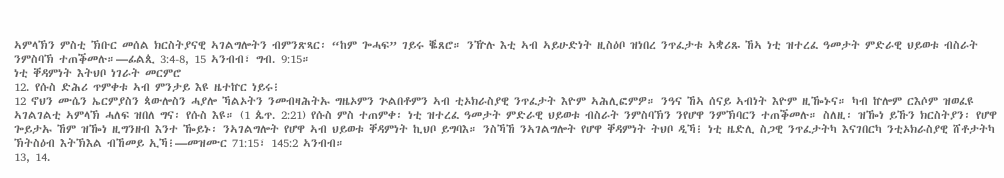ኣምላኽን ምስቲ ኽቡር መሰል ክርስትያናዊ ኣገልግሎትን ብምንጽጻር፡ “ከም ጐሓፍ” ገይሩ ቘጸሮ። ንዅሉ እቲ ኣብ ኣይሁድነት ዚስዕቦ ዝነበረ ንጥፈታቱ ኣቋሪጹ ኸኣ ነቲ ዝተረፈ ዓመታት ምድራዊ ህይወቱ ብስራት ንምስባኽ ተጠቕመሉ።—ፊልጲ 3:4-8, 15 ኣንብብ፣ ግብ. 9:15።
ነቲ ቐዳምነት እትህቦ ነገራት መርምሮ
12. የሱስ ድሕሪ ጥምቀቱ ኣብ ምንታይ እዩ ዜተኵር ነይሩ፧
12 ኖህን ሙሴን ኤርምያስን ጳውሎስን ሓያሎ ኻልኦትን ንመብዛሕትኡ ግዜኦምን ጕልበቶምን ኣብ ቲኦክራስያዊ ንጥፈታት እዮም ኣሕሊፎምዎ። ንዓና ኸኣ ሰናይ ኣብነት እዮም ዚዀኑና። ካብ ኵሎም ርእሶም ዝወፈዩ ኣገልገልቲ ኣምላኽ ሓለፍ ዝበለ ግና፡ የሱስ እዩ። (1 ጴጥ. 2:21) የሱስ ምስ ተጠምቀ፡ ነቲ ዝተረፈ ዓመታት ምድራዊ ህይወቱ ብስራት ንምስባኽን ንየሆዋ ንምኽባርን ተጠቕመሉ። ስለዚ፡ ዝዀነ ይኹን ክርስትያን፡ የሆዋ ጐይታኡ ኸም ዝዀነ ዚግንዘብ እንተ ዀይኑ፡ ንኣገልግሎት የሆዋ ኣብ ህይወቱ ቐዳምነት ኪህቦ ይግባእ። ንስኻኸ ንኣገልግሎት የሆዋ ቐዳምነት ትህቦ ዲኻ፧ ነቲ ዜድሊ ስጋዊ ንጥፈታትካ እናገበርካ ንቲኦክራስያዊ ሸቶታትካ ኽትስዕብ እትኽእል ብኸመይ ኢኻ፧—መዝሙር 71:15፣ 145:2 ኣንብብ።
13, 14.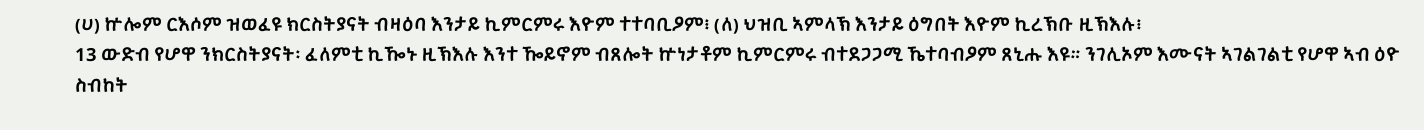(ሀ) ኵሎም ርእሶም ዝወፈዩ ክርስትያናት ብዛዕባ እንታይ ኪምርምሩ እዮም ተተባቢዖም፧ (ለ) ህዝቢ ኣምላኽ እንታይ ዕግበት እዮም ኪረኽቡ ዚኽእሉ፧
13 ውድብ የሆዋ ንክርስትያናት፡ ፈለምቲ ኪዀኑ ዚኽእሉ እንተ ዀይኖም ብጸሎት ኵነታቶም ኪምርምሩ ብተደጋጋሚ ኼተባብዖም ጸኒሑ እዩ። ንገሊኦም እሙናት ኣገልገልቲ የሆዋ ኣብ ዕዮ ስብከት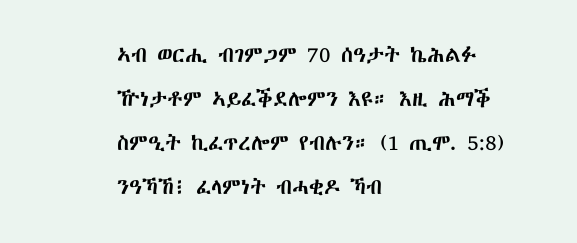ኣብ ወርሒ ብገምጋም 70 ሰዓታት ኬሕልፉ ዅነታቶም ኣይፈቕደሎምን እዩ። እዚ ሕማቕ ስምዒት ኪፈጥረሎም የብሉን። (1 ጢሞ. 5:8) ንዓኻኸ፧ ፈላምነት ብሓቂዶ ኻብ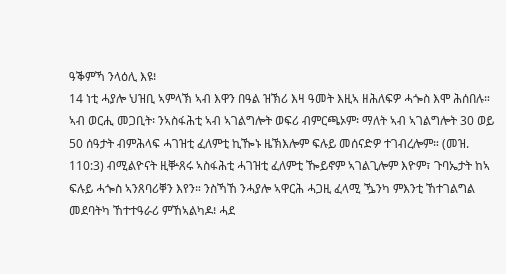ዓቕምኻ ንላዕሊ እዩ፧
14 ነቲ ሓያሎ ህዝቢ ኣምላኽ ኣብ እዋን በዓል ዝኽሪ እዛ ዓመት እዚኣ ዘሕለፍዎ ሓጐስ እሞ ሕሰበሉ። ኣብ ወርሒ መጋቢት፡ ንኣስፋሕቲ ኣብ ኣገልግሎት ወፍሪ ብምርጫኦም፡ ማለት ኣብ ኣገልግሎት 30 ወይ 50 ሰዓታት ብምሕላፍ ሓገዝቲ ፈለምቲ ኪዀኑ ዜኽእሎም ፍሉይ መሰናድዎ ተገብረሎም። (መዝ. 110:3) ብሚልዮናት ዚቝጸሩ ኣስፋሕቲ ሓገዝቲ ፈለምቲ ዀይኖም ኣገልጊሎም እዮም፣ ጉባኤታት ከኣ ፍሉይ ሓጐስ ኣንጸባሪቐን እየን። ንስኻኸ ንሓያሎ ኣዋርሕ ሓጋዚ ፈላሚ ዄንካ ምእንቲ ኸተገልግል መደባትካ ኸተተዓራሪ ምኸኣልካዶ፧ ሓደ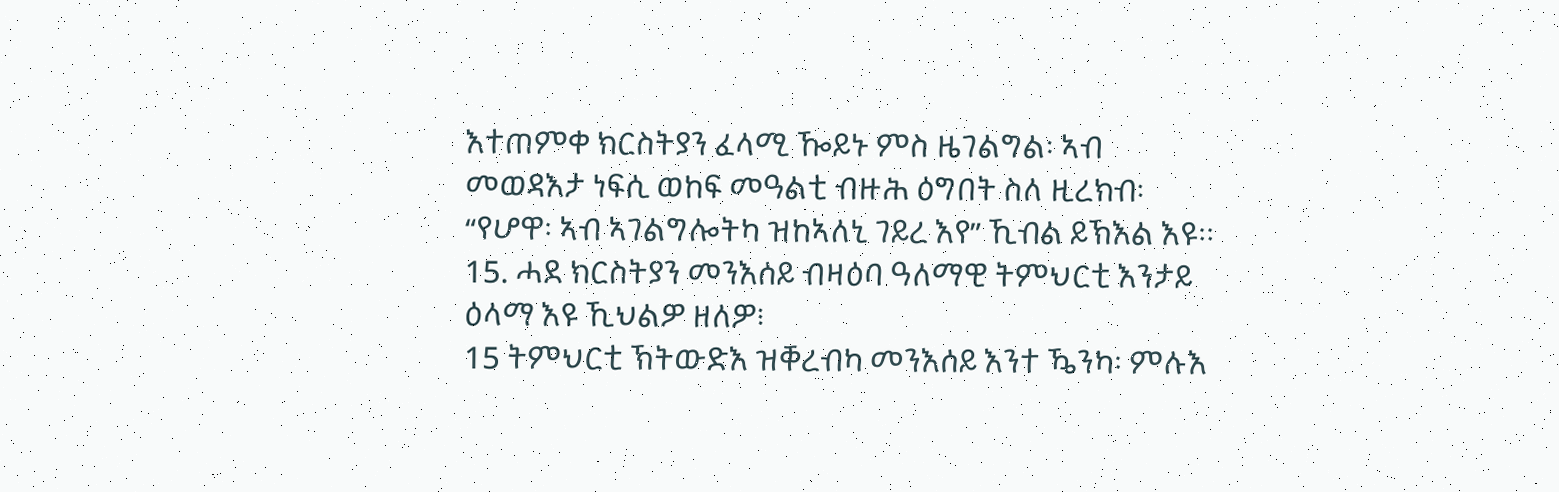እተጠምቀ ክርስትያን ፈላሚ ዀይኑ ምስ ዜገልግል፡ ኣብ መወዳእታ ነፍሲ ወከፍ መዓልቲ ብዙሕ ዕግበት ስለ ዚረክብ፡ “የሆዋ፡ ኣብ ኣገልግሎትካ ዝከኣለኒ ገይረ እየ” ኺብል ይኽእል እዩ።
15. ሓደ ክርስትያን መንእሰይ ብዛዕባ ዓለማዊ ትምህርቲ እንታይ ዕላማ እዩ ኺህልዎ ዘለዎ፧
15 ትምህርቲ ኽትውድእ ዝቐረብካ መንእሰይ እንተ ዄንካ፡ ምሉእ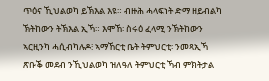ጥዕና ኺህልወካ ይኽእል እዩ። ብዙሕ ሓላፍነት ድማ ዘይብልካ ኽትከውን ትኽእል ኢኻ። እሞኸ፡ ስሩዕ ፈላሚ ንኽትከውን ኣርዚንካ ሓሲብካሉዶ፧ ኣማኸርቲ ቤት ትምህርቲ፡ ንመጻኢኻ ጽቡቕ መደብ ንኺህልወካ ዝለዓለ ትምህርቲ ኻብ ምክትታል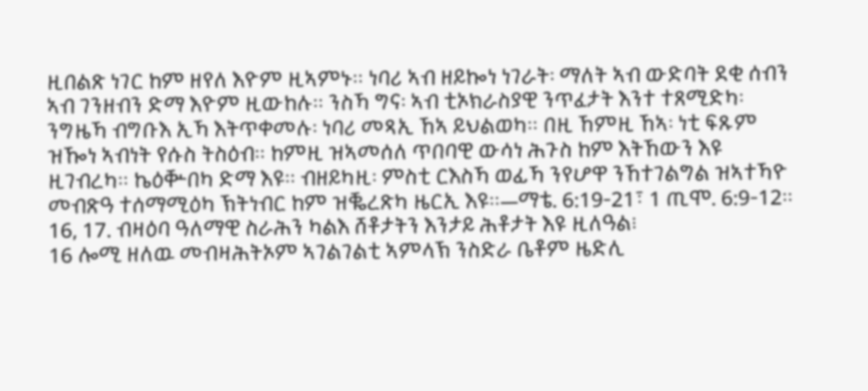ዚበልጽ ነገር ከም ዘየለ እዮም ዚኣምኑ። ነባሪ ኣብ ዘይኰነ ነገራት፡ ማለት ኣብ ውድባት ደቂ ሰብን ኣብ ገንዘብን ድማ እዮም ዚውከሉ። ንስኻ ግና፡ ኣብ ቲኦክራስያዊ ንጥፈታት እንተ ተጸሚድካ፡ ንግዜኻ ብግቡእ ኢኻ እትጥቀመሉ፡ ነባሪ መጻኢ ኸኣ ይህልወካ። በዚ ኸምዚ ኸኣ፡ ነቲ ፍጹም ዝዀነ ኣብነት የሱስ ትስዕብ። ከምዚ ዝኣመሰለ ጥበባዊ ውሳነ ሕጉስ ከም እትኸውን እዩ ዚገብረካ። ኬዕቝበካ ድማ እዩ። ብዘይካዚ፡ ምስቲ ርእስኻ ወፊኻ ንየሆዋ ንኸተገልግል ዝኣተኻዮ መብጽዓ ተሰማሚዕካ ኽትነብር ከም ዝቘረጽካ ዜርኢ እዩ።—ማቴ. 6:19-21፣ 1 ጢሞ. 6:9-12።
16, 17. ብዛዕባ ዓለማዊ ስራሕን ካልእ ሸቶታትን እንታይ ሕቶታት እዩ ዚለዓል፧
16 ሎሚ ዘለዉ መብዛሕትኦም ኣገልገልቲ ኣምላኽ ንስድራ ቤቶም ዜድሊ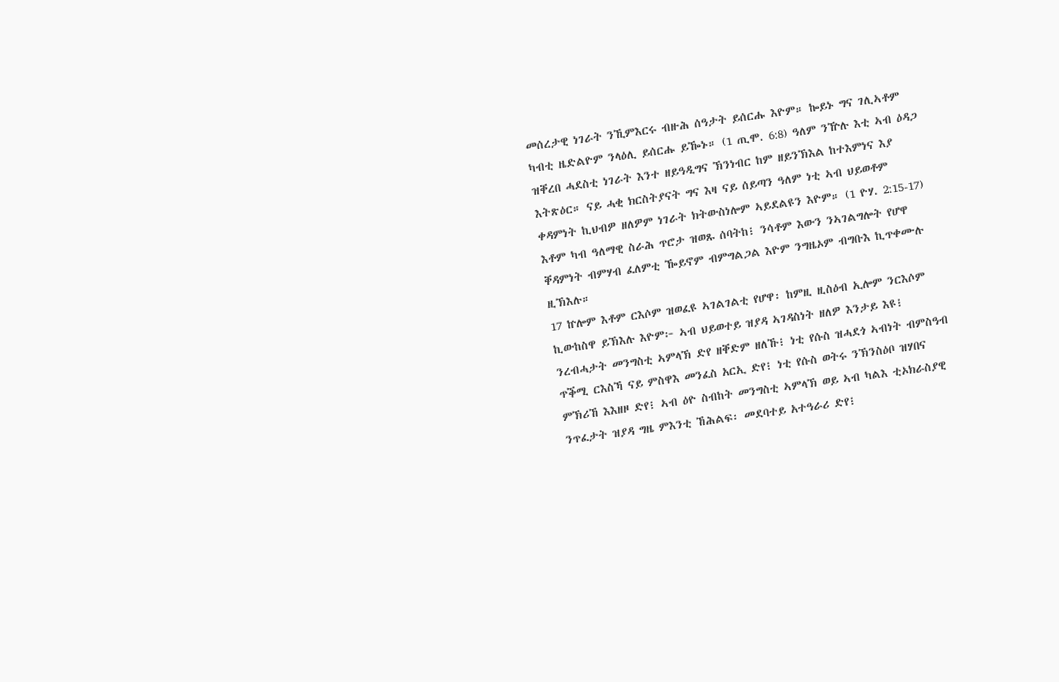መሰረታዊ ነገራት ንኺምእርሩ ብዙሕ ሰዓታት ይሰርሑ እዮም። ኰይኑ ግና ገሊኣቶም ካብቲ ዜድልዮም ንላዕሊ ይሰርሑ ይዀኑ። (1 ጢሞ. 6:8) ዓለም ንዅሉ እቲ ኣብ ዕዳጋ ዝቐረበ ሓደስቲ ነገራት እንተ ዘይዓዲግና ኽንነብር ከም ዘይንኽእል ከተእምነና እያ እትጽዕር። ናይ ሓቂ ክርስትያናት ግና እዛ ናይ ሰይጣን ዓለም ነቲ ኣብ ህይወቶም ቀዳምነት ኪህብዎ ዘለዎም ነገራት ክትውስነሎም ኣይደልዩን እዮም። (1 ዮሃ. 2:15-17) እቶም ካብ ዓለማዊ ስራሕ ጥሮታ ዝወጹ ሰባትከ፧ ንሳቶም እውን ንኣገልግሎት የሆዋ ቐዳምነት ብምሃብ ፈለምቲ ዀይኖም ብምግልጋል እዮም ንግዜኦም ብግቡእ ኪጥቀሙሉ ዚኽእሉ።
17 ኵሎም እቶም ርእሶም ዝወፈዩ ኣገልገልቲ የሆዋ፡ ከምዚ ዚስዕብ ኢሎም ንርእሶም ኪውከስዋ ይኽእሉ እዮም፦ ኣብ ህይወተይ ዝያዳ ኣገዳስነት ዘለዎ እንታይ እዩ፧ ንረብሓታት መንግስቲ ኣምላኽ ድየ ዘቐድም ዘለኹ፧ ነቲ የሱስ ዝሓደጎ ኣብነት ብምስዓብ ጥቕሚ ርእስኻ ናይ ምስዋእ መንፈስ አርኢ ድየ፧ ነቲ የሱስ ወትሩ ንኽንስዕቦ ዝሃበና ምኽሪኸ እእዘዞ ድየ፧ ኣብ ዕዮ ስብከት መንግስቲ ኣምላኽ ወይ ኣብ ካልእ ቲኦክራስያዊ ንጥፈታት ዝያዳ ግዜ ምእንቲ ኸሕልፍ፡ መደባተይ አተዓራሪ ድየ፧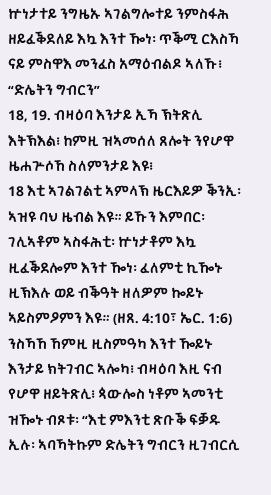ኵነታተይ ንግዜኡ ኣገልግሎተይ ንምስፋሕ ዘይፈቕደለይ እኳ እንተ ዀነ፡ ጥቕሚ ርእስኻ ናይ ምስዋእ መንፈስ አማዕብልዶ ኣለኹ፧
“ድሌትን ግብርን”
18, 19. ብዛዕባ እንታይ ኢኻ ኽትጽሊ እትኽእል፧ ከምዚ ዝኣመሰለ ጸሎት ንየሆዋ ዜሐጕሶኸ ስለምንታይ እዩ፧
18 እቲ ኣገልገልቲ ኣምላኽ ዜርእይዎ ቕንኢ፡ ኣዝዩ ባህ ዜብል እዩ። ይኹን እምበር፡ ገሊኣቶም ኣስፋሕቲ፡ ኵነታቶም እኳ ዚፈቕደሎም እንተ ዀነ፡ ፈለምቲ ኪዀኑ ዚኽእሉ ወይ ብቕዓት ዘለዎም ኰይኑ ኣይስምዖምን እዩ። (ዘጸ. 4:10፣ ኤር. 1:6) ንስኻኸ ኸምዚ ዚስምዓካ እንተ ዀይኑ እንታይ ክትገብር ኣሎካ፧ ብዛዕባ እዚ ናብ የሆዋ ዘይትጽሊ፧ ጳውሎስ ነቶም ኣመንቲ ዝዀኑ ብጾቱ፡ “እቲ ምእንቲ ጽቡቕ ፍቓዱ ኢሉ፡ ኣባኻትኩም ድሌትን ግብርን ዚገብርሲ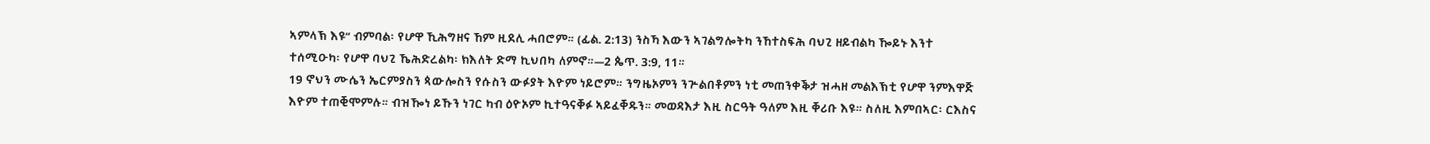ኣምላኽ እዩ” ብምባል፡ የሆዋ ኺሕግዘና ኸም ዚደሊ ሓበሮም። (ፊል. 2:13) ንስኻ እውን ኣገልግሎትካ ንኸተስፍሕ ባህጊ ዘይብልካ ዀይኑ እንተ ተሰሚዑካ፡ የሆዋ ባህጊ ኼሕድረልካ፡ ክእለት ድማ ኪህበካ ለምኖ።—2 ጴጥ. 3:9, 11።
19 ኖህን ሙሴን ኤርምያስን ጳውሎስን የሱስን ውፉያት እዮም ነይሮም። ንግዜኦምን ንጕልበቶምን ነቲ መጠንቀቕታ ዝሓዘ መልእኽቲ የሆዋ ንምእዋጅ እዮም ተጠቒሞምሉ። ብዝዀነ ይኹን ነገር ካብ ዕዮኦም ኪተዓናቐፉ ኣይፈቐዱን። መወዳእታ እዚ ስርዓት ዓለም እዚ ቐሪቡ እዩ። ስለዚ እምበኣር፡ ርእስና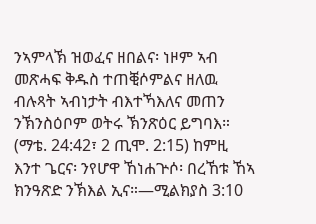ንኣምላኽ ዝወፈና ዘበልና፡ ነዞም ኣብ መጽሓፍ ቅዱስ ተጠቒሶምልና ዘለዉ ብሉጻት ኣብነታት ብእተኻእለና መጠን ንኽንስዕቦም ወትሩ ኽንጽዕር ይግባእ። (ማቴ. 24:42፣ 2 ጢሞ. 2:15) ከምዚ እንተ ጌርና፡ ንየሆዋ ኸነሐጕሶ፡ በረኸቱ ኸኣ ክንዓጽድ ንኽእል ኢና።—ሚልክያስ 3:10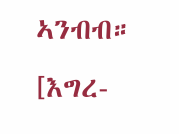ኣንብብ።
[እግረ-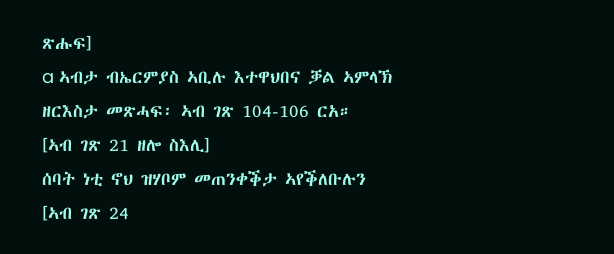ጽሑፍ]
a ኣብታ ብኤርምያስ ኣቢሉ እተዋህበና ቓል ኣምላኽ ዘርእስታ መጽሓፍ፡ ኣብ ገጽ 104-106 ርአ።
[ኣብ ገጽ 21 ዘሎ ስእሊ]
ሰባት ነቲ ኖህ ዝሃቦም መጠንቀቕታ ኣየቕለቡሉን
[ኣብ ገጽ 24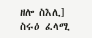ዘሎ ስእሊ]
ስሩዕ ፈላሚ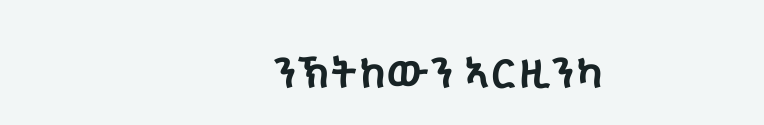ንኽትከውን ኣርዚንካ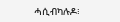ሓሲብካሉዶ፧